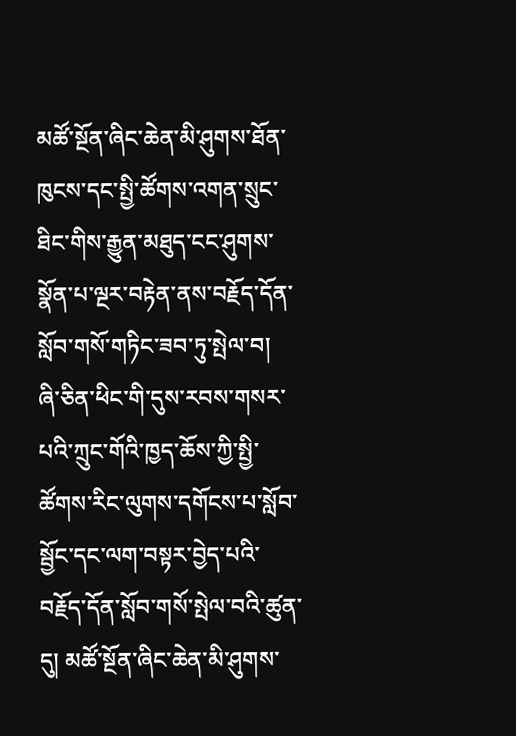མཚོ་སྔོན་ཞིང་ཆེན་མི་ཤུགས་ཐོན་ཁུངས་དང་སྤྱི་ཚོགས་འགན་སྲུང་ཐིང་གིས་རྒྱུན་མཐུད་ངང་ཤུགས་སྣོན་པ་ལྔར་བརྟེན་ནས་བརྗོད་དོན་སློབ་གསོ་གཏིང་ཟབ་ཏུ་སྤེལ་བ།
ཞི་ཅིན་ཕིང་གི་དུས་རབས་གསར་པའི་ཀྲུང་གོའི་ཁྱད་ཆོས་ཀྱི་སྤྱི་ཚོགས་རིང་ལུགས་དགོངས་པ་སློབ་སྦྱོང་དང་ལག་བསྟར་བྱེད་པའི་བརྗོད་དོན་སློབ་གསོ་སྤེལ་བའི་ཚུན་དུ། མཚོ་སྔོན་ཞིང་ཆེན་མི་ཤུགས་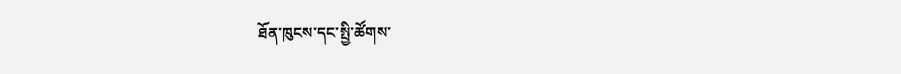ཐོན་ཁུངས་དང་སྤྱི་ཚོགས་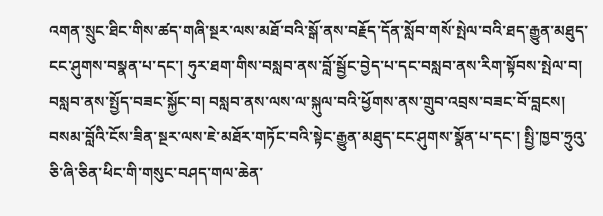འགན་སྲུང་ཐིང་གིས་ཚད་གཞི་སྔར་ལས་མཐོ་བའི་སྒོ་ནས་བརྗོད་དོན་སློབ་གསོ་སྤེལ་བའི་ཐད་རྒྱུན་མཐུད་ངང་ཤུགས་བསྣན་པ་དང་། ཧུར་ཐག་གིས་བསླབ་ནས་བློ་སྦྱོང་བྱེད་པ་དང་བསླབ་ནས་རིག་སྟོབས་སྤེལ་བ། བསླབ་ནས་སྤྱོད་བཟང་སྐྱོང་བ། བསླབ་ནས་ལས་ལ་སྐུལ་བའི་ཕྱོགས་ནས་གྲུབ་འབྲས་བཟང་བོ་བླངས།
བསམ་བློའི་ངོས་ཟིན་སྔར་ལས་ཇེ་མཐོར་གཏོང་བའི་སྟེང་རྒྱུན་མཐུད་ངང་ཤུགས་སྣོན་པ་དང་། སྤྱི་ཁྱབ་ཧྲུའུ་ཅི་ཞི་ཅིན་ཕིང་གི་གསུང་བཤད་གལ་ཆེན་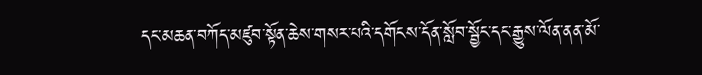དང་མཆན་བཀོད་མཛུབ་སྟོན་ཆེས་གསར་པའི་དགོངས་དོན་སློབ་སྦྱོང་དང་རྒྱུས་ལོན་ནན་མོ་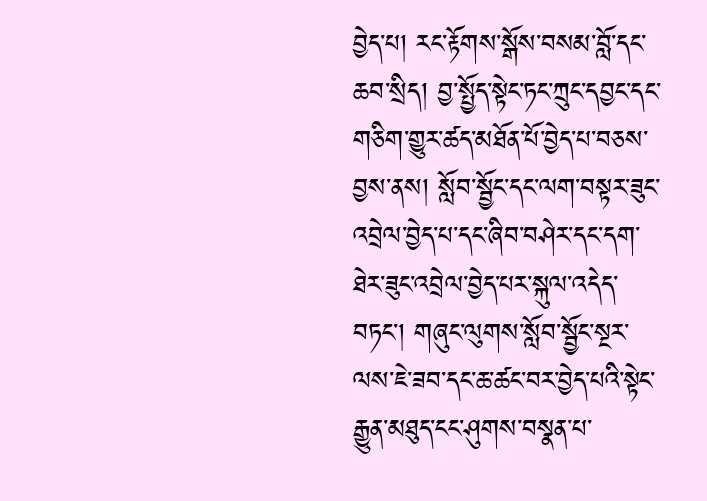བྱེད་པ། རང་རྟོགས་སྒོས་བསམ་བློ་དང་ཆབ་སྲིད། བྱ་སྤྱོད་སྟེང་ཏང་ཀྲུང་དབྱང་དང་གཅིག་གྱུར་ཚད་མཐོན་པོ་བྱེད་པ་བཅས་བྱས་ནས། སློབ་སྦྱོང་དང་ལག་བསྟར་ཟུང་འབྲེལ་བྱེད་པ་དང་ཞིབ་བཤེར་དང་དག་ཐེར་ཟུང་འབྲེལ་བྱེད་པར་སྐུལ་འདེད་བཏང་། གཞུང་ལུགས་སློབ་སྦྱོང་སྔར་ལས་ཇེ་ཟབ་དང་ཆ་ཚང་བར་བྱེད་པའི་སྟེང་རྒྱུན་མཐུད་ངང་ཤུགས་བསྣན་པ་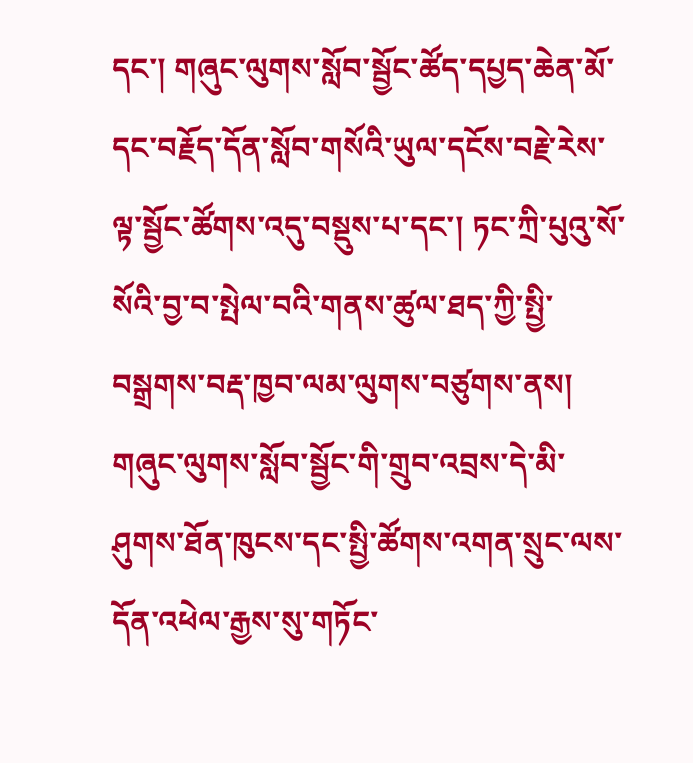དང་། གཞུང་ལུགས་སློབ་སྦྱོང་ཚོད་དཔྱད་ཆེན་མོ་དང་བརྗོད་དོན་སློབ་གསོའི་ཡུལ་དངོས་བརྗེ་རེས་ལྟ་སྦྱོང་ཚོགས་འདུ་བསྡུས་པ་དང་། ཏང་ཀྲི་པུའུ་སོ་སོའི་བྱ་བ་སྤེལ་བའི་གནས་ཚུལ་ཐད་ཀྱི་སྤྱི་བསྒྲགས་བརྡ་ཁྱབ་ལམ་ལུགས་བཙུགས་ནས། གཞུང་ལུགས་སློབ་སྦྱོང་གི་གྲུབ་འབྲས་དེ་མི་ཤུགས་ཐོན་ཁུངས་དང་སྤྱི་ཚོགས་འགན་སྲུང་ལས་དོན་འཕེལ་རྒྱས་སུ་གཏོང་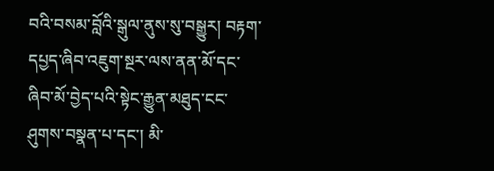བའི་བསམ་བློའི་སྒུལ་ནུས་སུ་བསྒྱུར། བརྟག་དཔྱད་ཞིབ་འཇུག་སྔར་ལས་ནན་མོ་དང་ཞིབ་མོ་བྱེད་པའི་སྟེང་རྒྱུན་མཐུད་ངང་ཤུགས་བསྣན་པ་དང་། མི་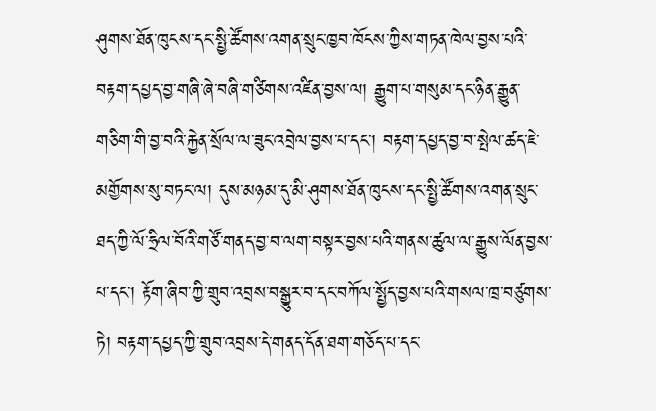ཤུགས་ཐོན་ཁུངས་དང་སྤྱི་ཚོགས་འགན་སྲུང་ཁྱབ་ཁོངས་ཀྱིས་གཏན་ཁེལ་བྱས་པའི་བརྟག་དཔྱད་བྱ་གཞི་ཞེ་བཞི་གཙིགས་འཛིན་བྱས་ལ། རྒྱུག་པ་གསུམ་དང་ཉིན་རྒྱུན་གཅིག་གི་བྱ་བའི་རྐྱེན་སྲོལ་ལ་ཟུང་འབྲེལ་བྱས་པ་དང་། བརྟག་དཔྱད་བྱ་བ་སྤེལ་ཚད་ཇེ་མགྱོགས་སུ་བཏང་ལ། དུས་མཉམ་དུ་མི་ཤུགས་ཐོན་ཁུངས་དང་སྤྱི་ཚོགས་འགན་སྲུང་ཐད་ཀྱི་ལོ་ཧྲིལ་བོའི་གཙོ་གནད་བྱ་བ་ལག་བསྟར་བྱས་པའི་གནས་ཚུལ་ལ་རྒྱུས་ལོན་བྱས་པ་དང་། རྟོག་ཞིབ་ཀྱི་གྲུབ་འབྲས་བསྒྱུར་བ་དང་བཀོལ་སྤྱོད་བྱས་པའི་གསལ་ཁྲ་བཙུགས་ཏེ། བརྟག་དཔྱད་ཀྱི་གྲུབ་འབྲས་དེ་གནད་དོན་ཐག་གཅོད་པ་དང་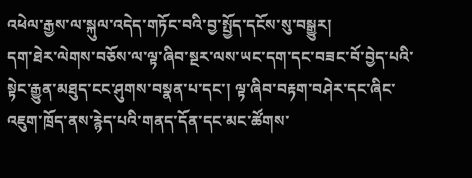འཕེལ་རྒྱས་ལ་སྐུལ་འདེད་གཏོང་བའི་བྱ་སྤྱོད་དངོས་སུ་བསྒྱུར།
དག་ཐེར་ལེགས་བཅོས་ལ་ལྟ་ཞིབ་སྔར་ལས་ཡང་དག་དང་བཟང་བོ་བྱེད་པའི་སྟེང་རྒྱུན་མཐུད་ངང་ཤུགས་བསྣན་པ་དང་། ལྟ་ཞིབ་བརྟག་བཤེར་དང་ཞིང་འཇུག་ཁྲོད་ནས་རྙེད་པའི་གནད་དོན་དང་མང་ཚོགས་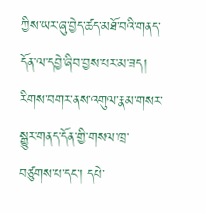ཀྱིས་ཡར་ཞུ་བྱེད་ཚད་མཐོ་བའི་གནད་དོན་ལ་དབྱེ་ཞིབ་བྱས་པར་མ་ཟད། རིགས་བགར་ནས་འགུལ་རྣམ་གསར་སྒྱུར་གནད་དོན་གྱི་གསལ་ཁྲ་བཙུགས་པ་དང་། དཔེ་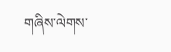གཞིས་ལེགས་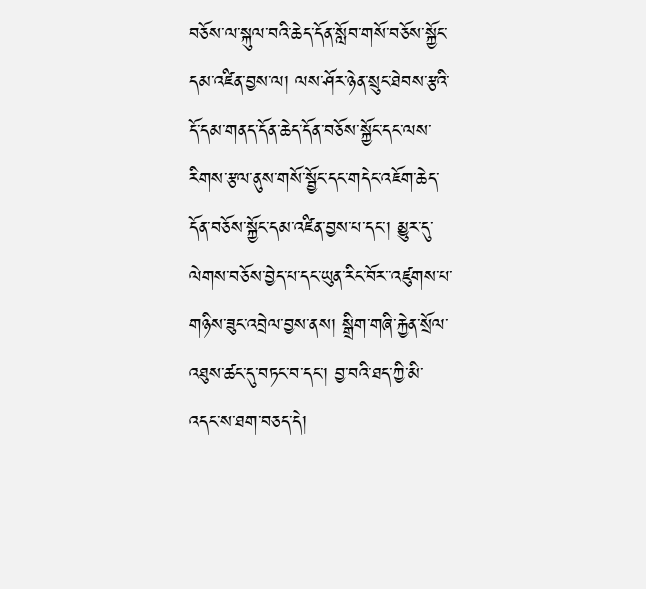བཅོས་ལ་སྐུལ་བའི་ཆེད་དོན་སློབ་གསོ་བཅོས་སྐྱོང་དམ་འཛིན་བྱས་ལ། ལས་ཤོར་ཉེན་སྲུང་ཐེབས་རྩའི་དོ་དམ་གནད་དོན་ཆེད་དོན་བཅོས་སྐྱོང་དང་ལས་རིགས་རྩལ་ནུས་གསོ་སྦྱོང་དང་གདེང་འཇོག་ཆེད་དོན་བཅོས་སྐྱོང་དམ་འཛིན་བྱས་པ་དང་། མྱུར་དུ་ལེགས་བཅོས་བྱེད་པ་དང་ཡུན་རིང་བོར་་འཛུགས་པ་གཉིས་ཟུང་འབྲེལ་བྱས་ནས། སྒྲིག་གཞི་རྐྱེན་སྲོལ་འཐུས་ཚང་དུ་བཏང་བ་དང་། བྱ་བའི་ཐད་ཀྱི་མི་འདང་ས་ཐག་བཅད་དེ།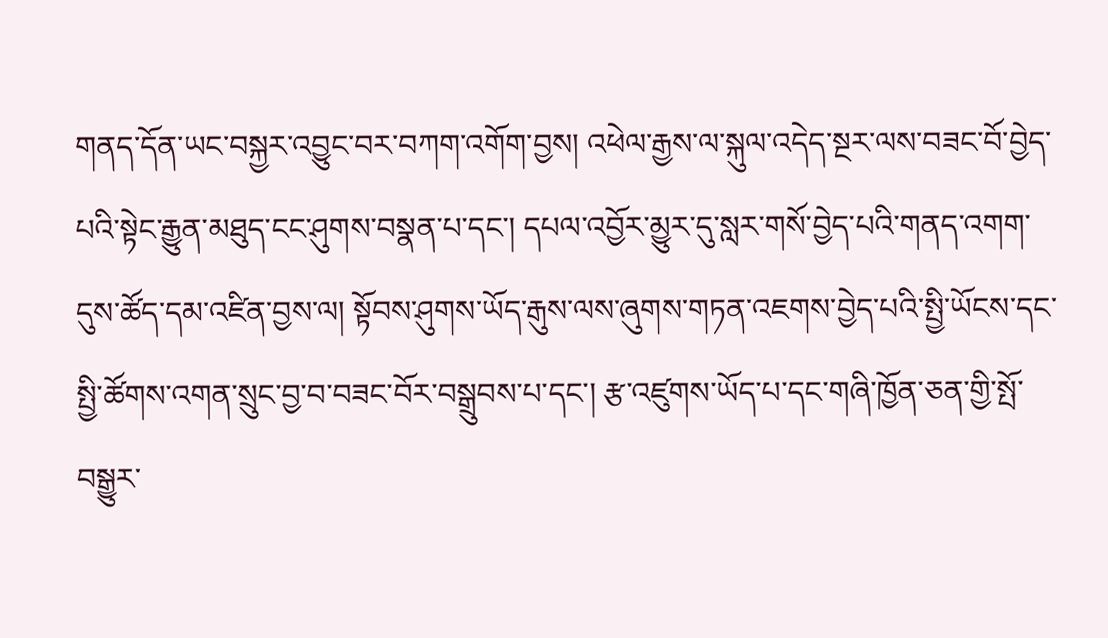གནད་དོན་ཡང་བསྐྱར་འབྱུང་བར་བཀག་འགོག་བྱས། འཕེལ་རྒྱས་ལ་སྐུལ་འདེད་སྔར་ལས་བཟང་བོ་བྱེད་པའི་སྟེང་རྒྱུན་མཐུད་ངང་ཤུགས་བསྣན་པ་དང་། དཔལ་འབྱོར་མྱུར་དུ་སླར་གསོ་བྱེད་པའི་གནད་འགག་དུས་ཚོད་དམ་འཛིན་བྱས་ལ། སྟོབས་ཤུགས་ཡོད་རྒུས་ལས་ཞུགས་གཏན་འཇགས་བྱེད་པའི་སྤྱི་ཡོངས་དང་སྤྱི་ཚོགས་འགན་སྲུང་བྱ་བ་བཟང་བོར་བསྒྲུབས་པ་དང་། རྩ་འཛུགས་ཡོད་པ་དང་གཞི་ཁྱོན་ཅན་གྱི་སྤོ་བསྒྱུར་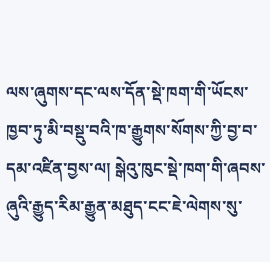ལས་ཞུགས་དང་ལས་དོན་སྡེ་ཁག་གི་ཡོངས་ཁྱབ་ཏུ་མི་བསྡུ་བའི་ཁ་རྒྱུགས་སོགས་ཀྱི་བྱ་བ་དམ་འཛིན་བྱས་ལ། སྒེའུ་ཁུང་སྡེ་ཁག་གི་ཞབས་ཞུའི་རྒྱུད་རིམ་རྒྱུན་མཐུད་ངང་ཇེ་ལེགས་སུ་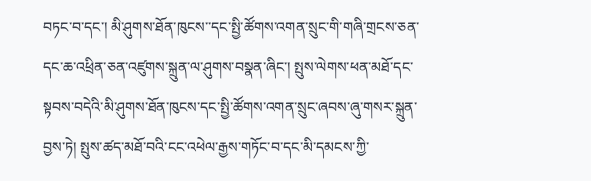བཏང་བ་དང་། མི་ཤུགས་ཐོན་ཁུངས་་དང་སྤྱི་ཚོགས་འགན་སྲུང་གི་གཞི་གྲངས་ཅན་དང་ཆ་འཕྲིན་ཅན་འཛུགས་སྐྲུན་ལ་ཤུགས་བསྣན་ཞིང་། སྤུས་ལེགས་ཕན་མཐོ་དང་སྟབས་བདེའི་མི་ཤུགས་ཐོན་ཁུངས་དང་སྤྱི་ཚོགས་འགན་སྲུང་ཞབས་ཞུ་གསར་སྐྲུན་བྱས་ཏེ། སྤུས་ཚད་མཐོ་བའི་ངང་འཕེལ་རྒྱས་གཏོང་བ་དང་མི་དམངས་ཀྱི་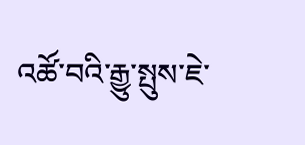འཚོ་བའི་རྒྱུ་སྤུས་ཇེ་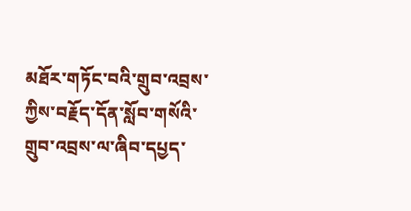མཐོར་གཏོང་བའི་གྲུབ་འབྲས་ཀྱིས་བརྗོད་དོན་སློབ་གསོའི་གྲུབ་འབྲས་ལ་ཞིབ་དཔྱད་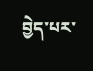བྱེད་པར་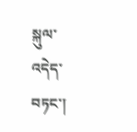སྐུལ་འདེད་བཏང་།